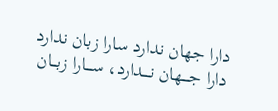دارا جهان ندارد سارا زبان ندارد
دارا جــــهان نــــدارد، ســــارا زبـــان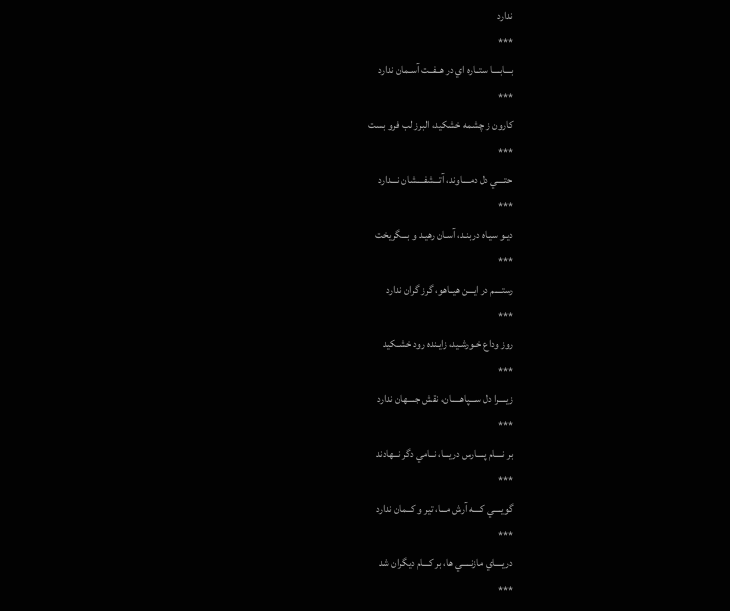ندارد
***
بـــابــــا ستــاره اي در هــفــت آسـمان ندارد
***
كارون ز چشمه خشكيد، البرز لب فرو بست
***
حتــــي دل دمــــاوند، آتـــشفــــشان نـــدارد
***
ديـو سيـاه دربنـد، آسـان رهيـد و بـــگريخت
***
رستــــم در ايـــن هيــاهو، گرز گران ندارد
***
روز وداع خـورشـيد، زايـنده رود خشـكيد
***
زيــــرا دل ســـپاهـــــان، نقش جــــهان ندارد
***
بر نــــام پــــارس دريـــا، نــامي دگر نــهادند
***
گويــــي كــــه آرش مـــا، تير و كــمان ندارد
***
دريــــاي مازنـــــي ها، بر كـــام ديگران شد
***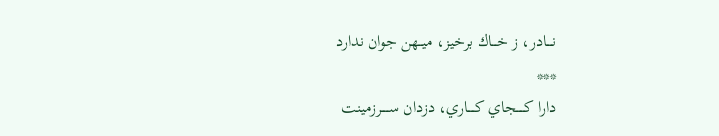نــــادر، ز خـــاك برخيز، ميــهن جوان ندارد
***
دارا كـــــجاي كـــــاري، دزدان ســـــرزمينت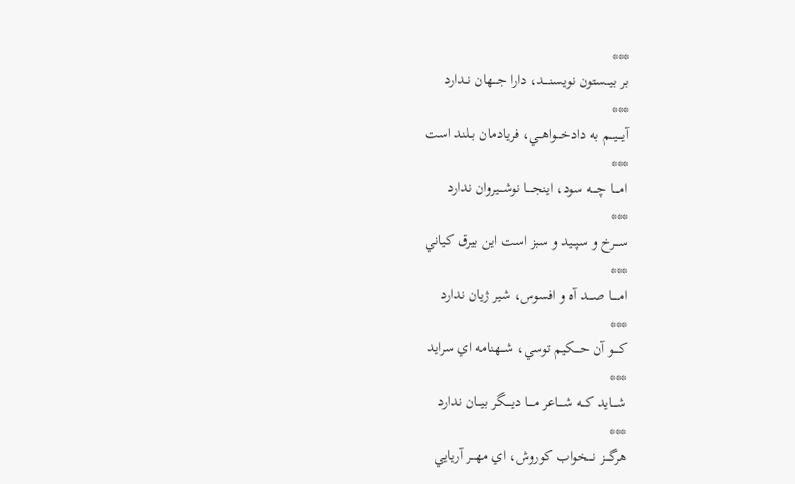***
بر بيـــستون نويسنــــد، دارا جـــهان نــدارد
***
آيــــيـــم به دادخــــواهــي، فريادمان بــلند است
***
امــــا چــــه سود، اينجــــا نوشـــيروان ندارد
***
ســـرخ و سپــيد و سبز است اين بيرق كياني
***
امـــــا صــــد آه و افسوس، شير ژيان ندارد
***
كــــو آن حــــكيم توسي، شـــهنامه اي سرايد
***
شــــايد كـــه شــــاعر مــــا ديــــگر بيـــان ندارد
***
هرگــــز نــــخواب كوروش، اي مهـــر آريايي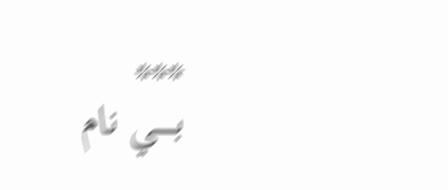***
بـــــي نام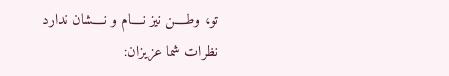تو، وطــــن نيز نــــام و نــــشان ندارد
نظرات شما عزیزان: